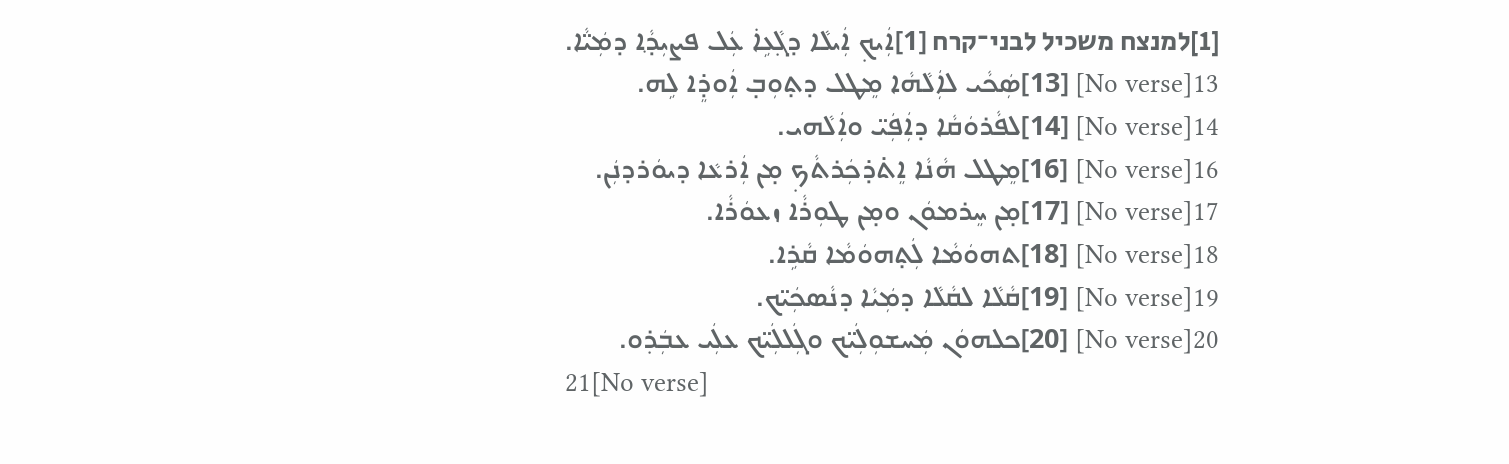[1]למנצח משכיל לבני־קרח [1]ܐܲܝܟ݂ ܐܲܝܠܵܐ ܕܓ݂ܵܥܹܐ݁ ܥܲܠ ܦܨܝܼܕ݂ܵܐ ܕܡܲܝ̈ܵܐ.
13[No verse] [13]ܣܲܟܵܝ ܠܐܲܠܵܗܵܐ ܡܸܛܠ ܕܬ̣ܘܼܒ̣ ܐܲܘܕܸ̇ܐ ܠܹܗ.
14[No verse] [14]ܠܦܵܪܘܿܩܵܐ ܕܐܲܦܲܝ̈ ܘܐܲܠܵܗܝ.
16[No verse] [16]ܡܸܛܠ ܗܵܢܵܐ ܐܸܬ̇ܕ̇ܟܲܪܬܵܟ݂ ܡ̣ܢ ܐܲܪܥܵܐ ܕܝܘܿܪܕܢܲܢ.
17[No verse] [17]ܡ̣ܢ ܚܸܪܡܘܿܢ ܘܡ̣ܢ ܛܘܼܪܵܐ ܙܥܘܿܪܵܐ.
18[No verse] [18]ܬܗܘܿܡܵܐ ܠܲܬ̣ܗܘܿܡܵܐ ܩܵܪܹܐ.
19[No verse] [19]ܩܵܠܵܐ ܠܩܵܠܵܐ ܕܡܲܝܵܐ ܕܢܵܣܟܲܝ̈ܟ.
20[No verse] [20]ܟܠܗܘܿܢ ܡܲܚܫܘܼܠܲܝ̈ܟ ܘܓܲܠܠܲܝ̈ܟ ܥܠܲܝ ܥܒܲܪ݂ܘ.
21[No verse]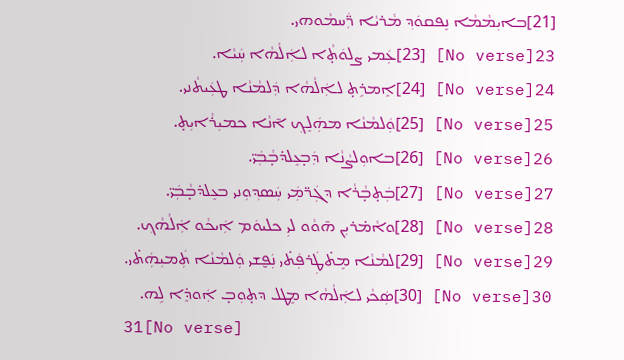[21]ܒܐܝܼܡܵܡܵܐ ܢܸܦܩܘܿܕ݂ ܡܵܪܝܵܐ ܪ̈ܲܚܡܵܘܗܝ.
23[No verse] [23]ܥܲܡܝ ܨܠܘܿܬ̣ܵܐ ܠܐܲܠܵܗܵܐ ܚܲܝܵܐ.
24[No verse] [24]ܐܸܡܪܹܬ̣ ܠܐܲܠܵܗܵܐ ܕܲܠܡܵܢܵܐ ܛܥܲܝܬܵܢܝ.
25[No verse] [25]ܘܲܠܡܵܢܵܐ ܡܗܲܠܸܟ݂ ܐ̄ܢܵܐ ܟܡܝܼܪܵܐܝܼܬ̣.
26[No verse] [26]ܒܐܘܼܠܨܵܢܵܐ ܕܲܒ̣ܥܸܠܕ̇ܒ̣ܵܒܲܝ̈.
27[No verse] [27]ܒܲܬ̣ܒ̣ܵܪܵܐ ܕܓܲܪ̈ܡܲܝ ܚܲܣܕ݂ܘܼܢܝ ܒܥܸܠܕ̇ܒ̣ܵܒܲܝ̈.
28[No verse] [28]ܘܐܵܡ̇ܪܝܼܢ ܗ̄ܘܵܘ ܠܝܼ ܟܠܝܘܿܡ ܐܲܝܟܵܘ ܐܲܠܵܗܵܟ݂.
29[No verse] [29]ܠܡܵܢܵܐ ܡܸܬ̇ܛܲܪܦܲܬ̇ܝ ܢܲܦ̮ܫܝ ܘܲܠܡܵܢܵܐ ܬܲܡܝܼܗܲܬ̇ܝ.
30[No verse] [30]ܣܲܟܵܝ ܠܐܲܠܵܗܵܐ ܡܸܛܠ ܕܬ̣ܘܼܒ̣ ܐܲܘܕܸ̇ܐ ܠܹܗ.
31[No verse]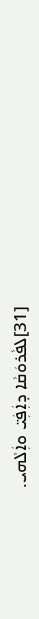[31]ܠܦܵܪܘܿܩܵܐ ܕܐܲܦܲܝ̈ ܘܐܲܠܵܗܝ.